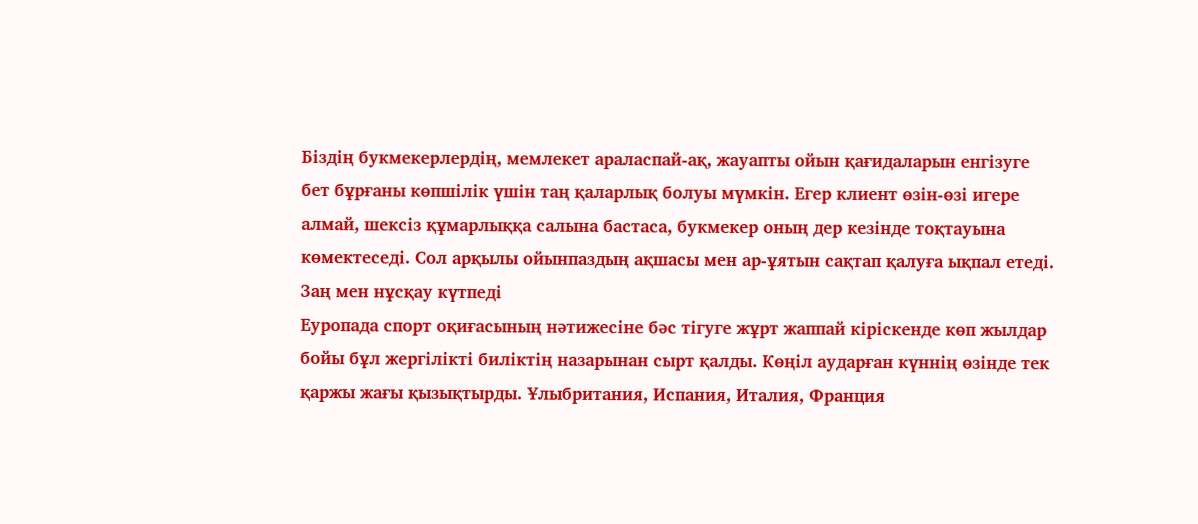Біздің букмекерлердің, мемлекет араласпай-ақ, жауапты ойын қағидаларын енгізуге бет бұрғаны көпшілік үшін таң қаларлық болуы мүмкін. Егер клиент өзін-өзі игере алмай, шексіз құмарлыққа салына бастаса, букмекер оның дер кезінде тоқтауына көмектеседі. Сол арқылы ойынпаздың ақшасы мен ар-ұятын сақтап қалуға ықпал етеді.
Заң мен нұсқау күтпеді
Еуропада спорт оқиғасының нәтижесіне бәс тігуге жұрт жаппай кіріскенде көп жылдар бойы бұл жергілікті биліктің назарынан сырт қалды. Көңіл аударған күннің өзінде тек қаржы жағы қызықтырды. Ұлыбритания, Испания, Италия, Франция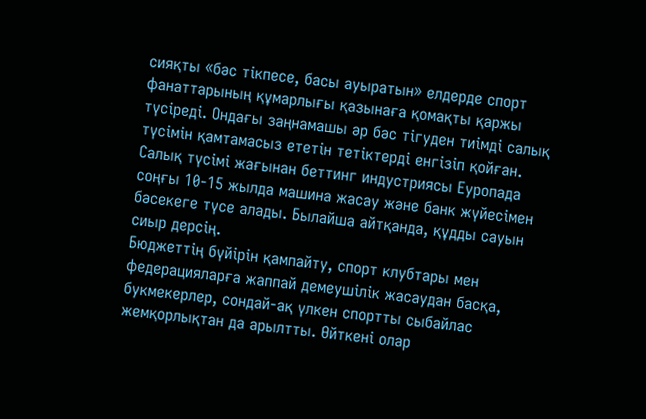сияқты «бәс тікпесе, басы ауыратын» елдерде спорт фанаттарының құмарлығы қазынаға қомақты қаржы түсіреді. Ондағы заңнамашы әр бәс тігуден тиімді салық түсімін қамтамасыз ететін тетіктерді енгізіп қойған. Салық түсімі жағынан беттинг индустриясы Еуропада соңғы 10-15 жылда машина жасау және банк жүйесімен бәсекеге түсе алады. Былайша айтқанда, құдды сауын сиыр дерсің.
Бюджеттің бүйірін қампайту, спорт клубтары мен федерацияларға жаппай демеушілік жасаудан басқа, букмекерлер, сондай-ақ үлкен спортты сыбайлас жемқорлықтан да арылтты. Өйткені олар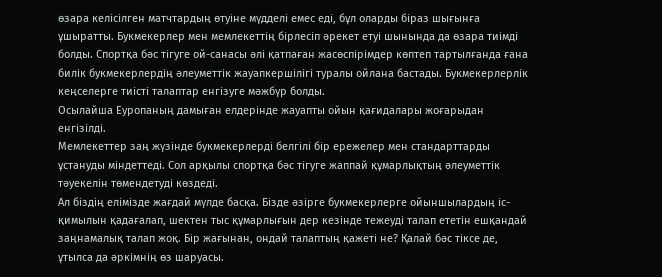өзара келісілген матчтардың өтуіне мүдделі емес еді, бұл оларды біраз шығынға ұшыратты. Букмекерлер мен мемлекеттің бірлесіп әрекет етуі шынында да өзара тиімді болды. Спортқа бәс тігуге ой-санасы әлі қатпаған жасөспірімдер көптеп тартылғанда ғана билік букмекерлердің әлеуметтік жауапкершілігі туралы ойлана бастады. Букмекерлерлік кеңселерге тиісті талаптар енгізуге мәжбүр болды.
Осылайша Еуропаның дамыған елдерінде жауапты ойын қағидалары жоғарыдан енгізілді.
Мемлекеттер заң жүзінде букмекерлерді белгілі бір ережелер мен стандарттарды ұстануды міндеттеді. Сол арқылы спортқа бәс тігуге жаппай құмарлықтың әлеуметтік тәуекелін төмендетуді көздеді.
Ал біздің елімізде жағдай мүлде басқа. Бізде әзірге букмекерлерге ойыншылардың іс-қимылын қадағалап, шектен тыс құмарлығын дер кезінде тежеуді талап ететін ешқандай заңнамалық талап жоқ. Бір жағынан, ондай талаптың қажеті не? Қалай бәс тіксе де, ұтылса да әркімнің өз шаруасы.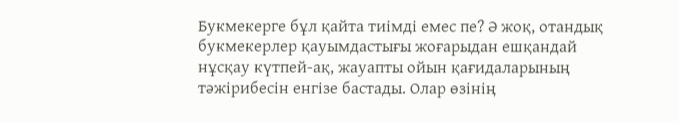Букмекерге бұл қайта тиімді емес пе? Ә жоқ, отандық букмекерлер қауымдастығы жоғарыдан ешқандай нұсқау күтпей-ақ, жауапты ойын қағидаларының тәжірибесін енгізе бастады. Олар өзінің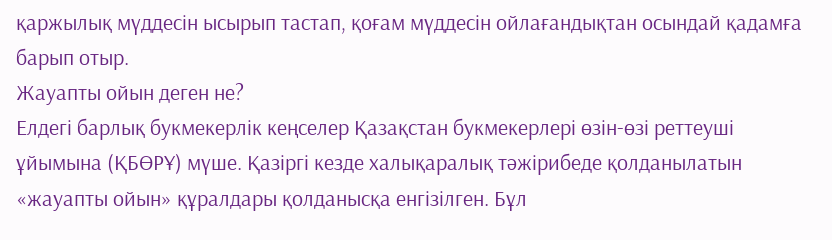қаржылық мүддесін ысырып тастап, қоғам мүддесін ойлағандықтан осындай қадамға барып отыр.
Жауапты ойын деген не?
Елдегі барлық букмекерлік кеңселер Қазақстан букмекерлері өзін-өзі реттеуші ұйымына (ҚБӨРҰ) мүше. Қазіргі кезде халықаралық тәжірибеде қолданылатын «жауапты ойын» құралдары қолданысқа енгізілген. Бұл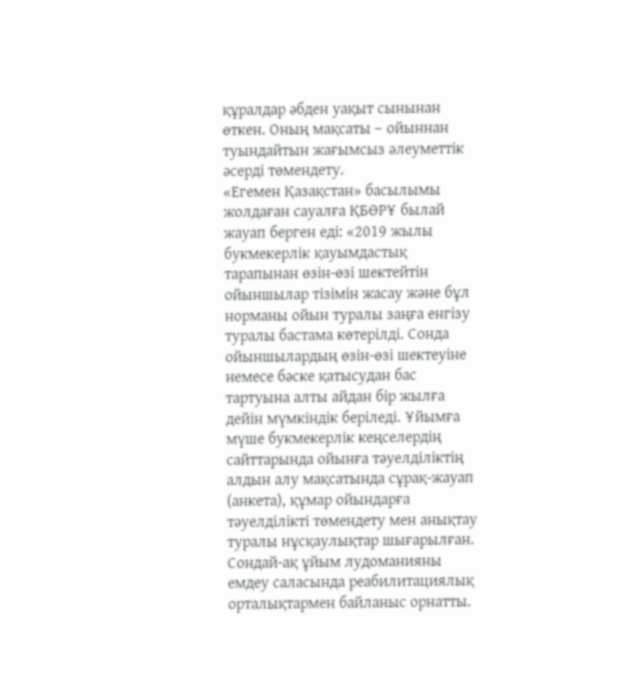құралдар әбден уақыт сынынан өткен. Оның мақсаты – ойыннан туындайтын жағымсыз әлеуметтік әсерді төмендету.
«Егемен Қазақстан» басылымы жолдаған сауалға ҚБӨРҰ былай жауап берген еді: «2019 жылы букмекерлік қауымдастық тарапынан өзін-өзі шектейтін ойыншылар тізімін жасау және бұл норманы ойын туралы заңға енгізу туралы бастама көтерілді. Сонда ойыншылардың өзін-өзі шектеуіне немесе бәске қатысудан бас тартуына алты айдан бір жылға дейін мүмкіндік беріледі. Ұйымға мүше букмекерлік кеңселердің сайттарында ойынға тәуелділіктің алдын алу мақсатында сұрақ-жауап (анкета), құмар ойындарға тәуелділікті төмендету мен анықтау туралы нұсқаулықтар шығарылған. Сондай-ақ ұйым лудоманияны емдеу саласында реабилитациялық орталықтармен байланыс орнатты.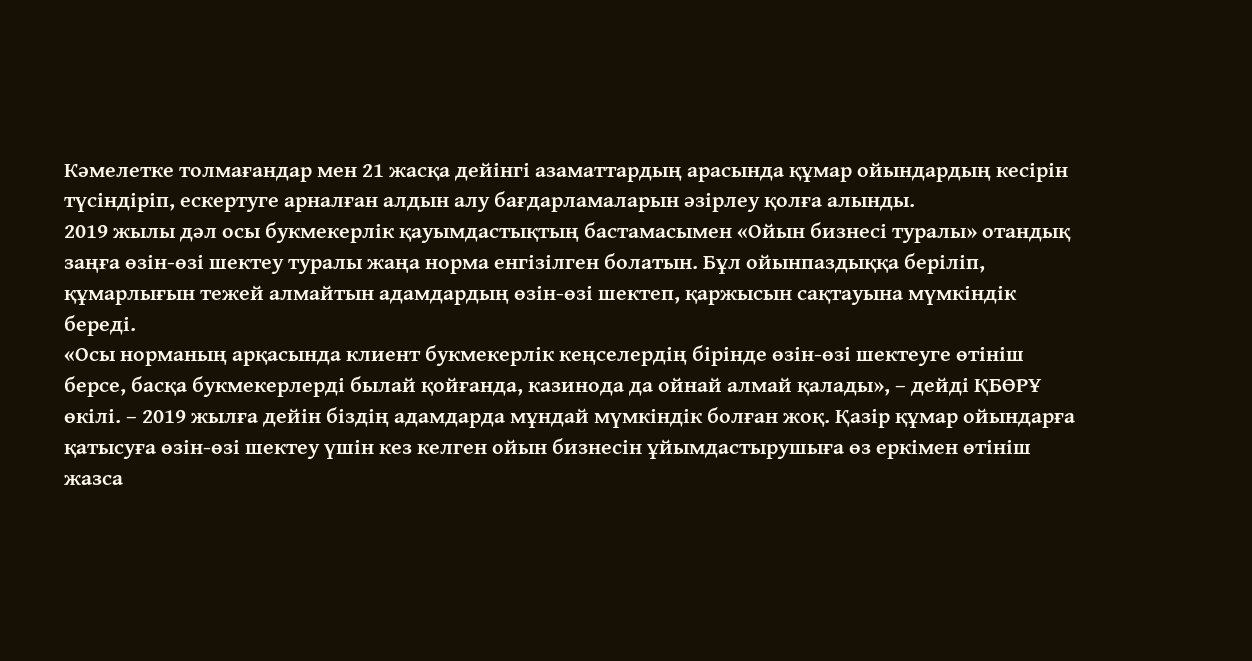Кәмелетке толмағандар мен 21 жасқа дейінгі азаматтардың арасында құмар ойындардың кесірін түсіндіріп, ескертуге арналған алдын алу бағдарламаларын әзірлеу қолға алынды.
2019 жылы дәл осы букмекерлік қауымдастықтың бастамасымен «Ойын бизнесі туралы» отандық заңға өзін-өзі шектеу туралы жаңа норма енгізілген болатын. Бұл ойынпаздыққа беріліп, құмарлығын тежей алмайтын адамдардың өзін-өзі шектеп, қаржысын сақтауына мүмкіндік береді.
«Осы норманың арқасында клиент букмекерлік кеңселердің бірінде өзін-өзі шектеуге өтініш берсе, басқа букмекерлерді былай қойғанда, казинода да ойнай алмай қалады», – дейді ҚБӨРҰ өкілі. – 2019 жылға дейін біздің адамдарда мұндай мүмкіндік болған жоқ. Қазір құмар ойындарға қатысуға өзін-өзі шектеу үшін кез келген ойын бизнесін ұйымдастырушыға өз еркімен өтініш жазса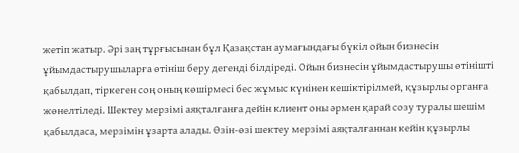жетіп жатыр. Әрі заң тұрғысынан бұл Қазақстан аумағындағы бүкіл ойын бизнесін ұйымдастырушыларға өтініш беру дегенді білдіреді. Ойын бизнесін ұйымдастырушы өтінішті қабылдап, тіркеген соң оның көшірмесі бес жұмыс күнінен кешіктірілмей, құзырлы органға жөнелтіледі. Шектеу мерзімі аяқталғанға дейін клиент оны әрмен қарай созу туралы шешім қабылдаса, мерзімін ұзарта алады. Өзін-өзі шектеу мерзімі аяқталғаннан кейін құзырлы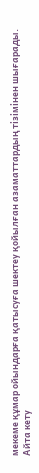мекеме құмар ойындарға қатысуға шектеу қойылған азаматтардың тізімінен шығарады.
Айта кету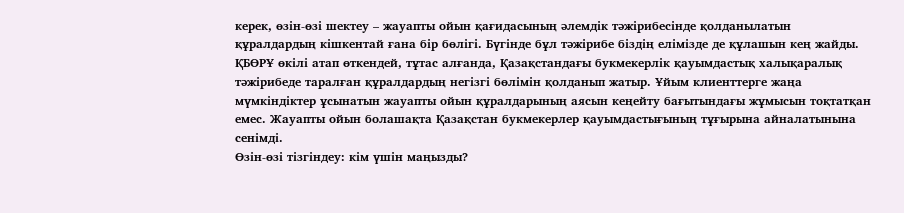керек, өзін-өзі шектеу – жауапты ойын қағидасының әлемдік тәжірибесінде қолданылатын құралдардың кішкентай ғана бір бөлігі. Бүгінде бұл тәжірибе біздің елімізде де құлашын кең жайды. ҚБӨРҰ өкілі атап өткендей, тұтас алғанда, Қазақстандағы букмекерлік қауымдастық халықаралық тәжірибеде таралған құралдардың негізгі бөлімін қолданып жатыр. Ұйым клиенттерге жаңа мүмкіндіктер ұсынатын жауапты ойын құралдарының аясын кеңейту бағытындағы жұмысын тоқтатқан емес. Жауапты ойын болашақта Қазақстан букмекерлер қауымдастығының тұғырына айналатынына сенімді.
Өзін-өзі тізгіндеу: кім үшін маңызды?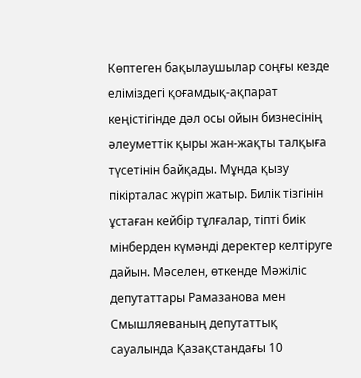Көптеген бақылаушылар соңғы кезде еліміздегі қоғамдық-ақпарат кеңістігінде дәл осы ойын бизнесінің әлеуметтік қыры жан-жақты талқыға түсетінін байқады. Мұнда қызу пікірталас жүріп жатыр. Билік тізгінін ұстаған кейбір тұлғалар, тіпті биік мінберден күмәнді деректер келтіруге дайын. Мәселен, өткенде Мәжіліс депутаттары Рамазанова мен Смышляеваның депутаттық сауалында Қазақстандағы 10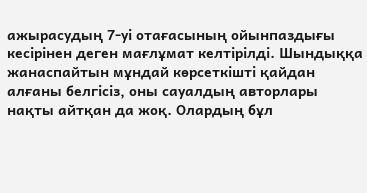ажырасудың 7-уі отағасының ойынпаздығы кесірінен деген мағлұмат келтірілді. Шындыққа жанаспайтын мұндай көрсеткішті қайдан алғаны белгісіз, оны сауалдың авторлары нақты айтқан да жоқ. Олардың бұл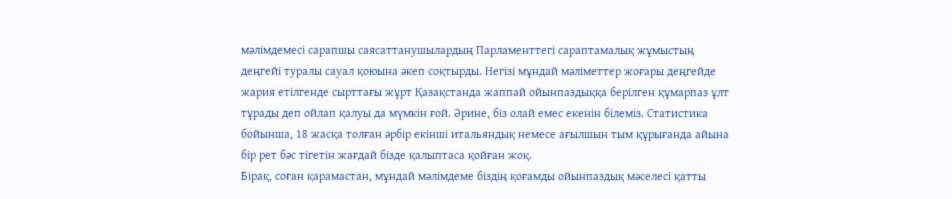мәлімдемесі сарапшы саясаттанушылардың Парламенттегі сараптамалық жұмыстың деңгейі туралы сауал қоюына әкеп соқтырды. Негізі мұндай мәліметтер жоғары деңгейде жария етілгенде сырттағы жұрт Қазақстанда жаппай ойынпаздыққа берілген құмарпаз ұлт тұрады деп ойлап қалуы да мүмкін ғой. Әрине, біз олай емес екенін білеміз. Статистика бойынша, 18 жасқа толған әрбір екінші итальяндық немесе ағылшын тым құрығанда айына бір рет бәс тігетін жағдай бізде қалыптаса қойған жоқ.
Бірақ, соған қарамастан, мұндай мәлімдеме біздің қоғамды ойынпаздық мәселесі қатты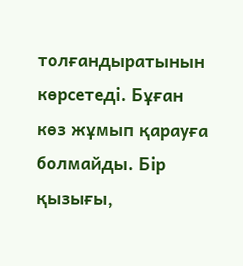толғандыратынын көрсетеді. Бұған көз жұмып қарауға болмайды. Бір қызығы,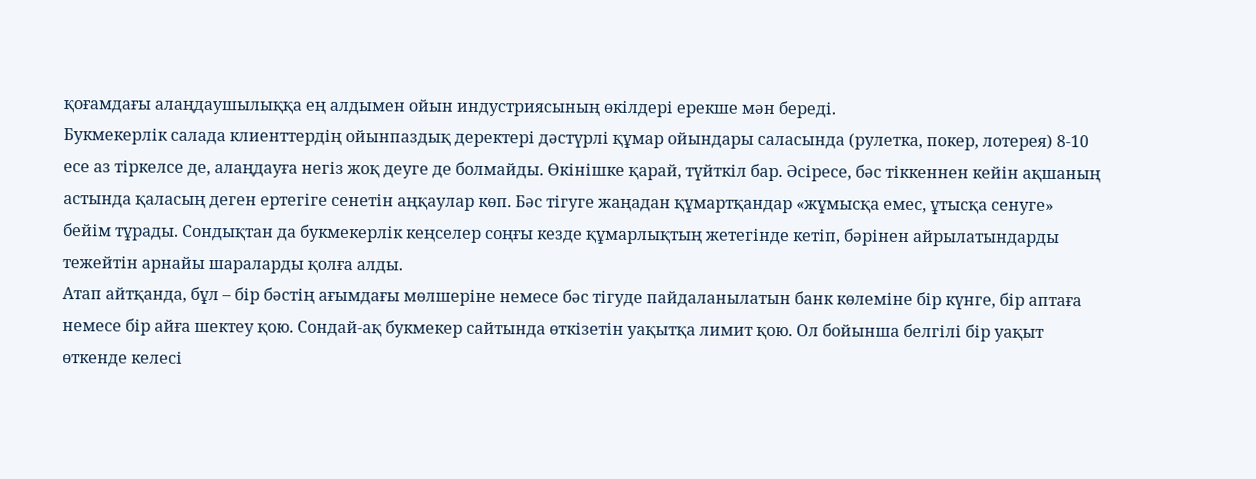қоғамдағы алаңдаушылыққа ең алдымен ойын индустриясының өкілдері ерекше мән береді.
Букмекерлік салада клиенттердің ойынпаздық деректері дәстүрлі құмар ойындары саласында (рулетка, покер, лотерея) 8-10 есе аз тіркелсе де, алаңдауға негіз жоқ деуге де болмайды. Өкінішке қарай, түйткіл бар. Әсіресе, бәс тіккеннен кейін ақшаның астында қаласың деген ертегіге сенетін аңқаулар көп. Бәс тігуге жаңадан құмартқандар «жұмысқа емес, ұтысқа сенуге» бейім тұрады. Сондықтан да букмекерлік кеңселер соңғы кезде құмарлықтың жетегінде кетіп, бәрінен айрылатындарды тежейтін арнайы шараларды қолға алды.
Атап айтқанда, бұл – бір бәстің ағымдағы мөлшеріне немесе бәс тігуде пайдаланылатын банк көлеміне бір күнге, бір аптаға немесе бір айға шектеу қою. Сондай-ақ букмекер сайтында өткізетін уақытқа лимит қою. Ол бойынша белгілі бір уақыт өткенде келесі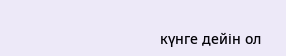күнге дейін ол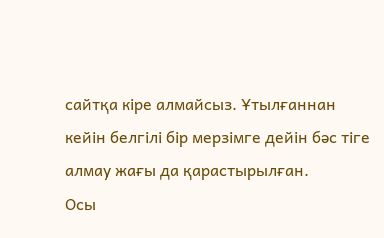сайтқа кіре алмайсыз. Ұтылғаннан кейін белгілі бір мерзімге дейін бәс тіге алмау жағы да қарастырылған.
Осы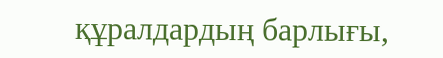құралдардың барлығы,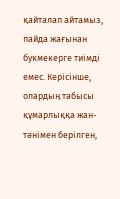қайталап айтамыз, пайда жағынан букмекерге тиімді емес. Керісінше, олардың табысы құмарлыққа жан-тәнімен берілген,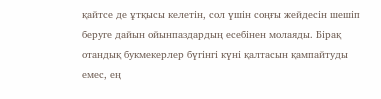қайтсе де ұтқысы келетін, сол үшін соңғы жейдесін шешіп беруге дайын ойынпаздардың есебінен молаяды. Бірақ отандық букмекерлер бүгінгі күні қалтасын қампайтуды емес, ең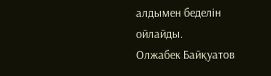алдымен беделін ойлайды.
Олжабек Байқуатов